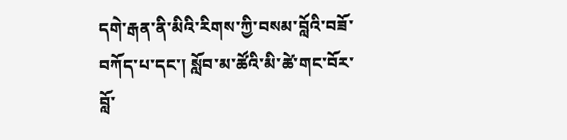དགེ་རྒན་ནི་མིའི་རིགས་ཀྱི་བསམ་བློའི་བཟོ་བཀོད་པ་དང་། སློབ་མ་ཚོའི་མི་ཚེ་གང་བོར་བློ་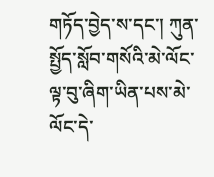གཏོད་བྱེད་ས་དང་། ཀུན་སྤྱོད་སློབ་གསོའི་མེ་ལོང་ལྟ་བུ་ཞིག་ཡིན་པས་མེ་ལོང་དེ་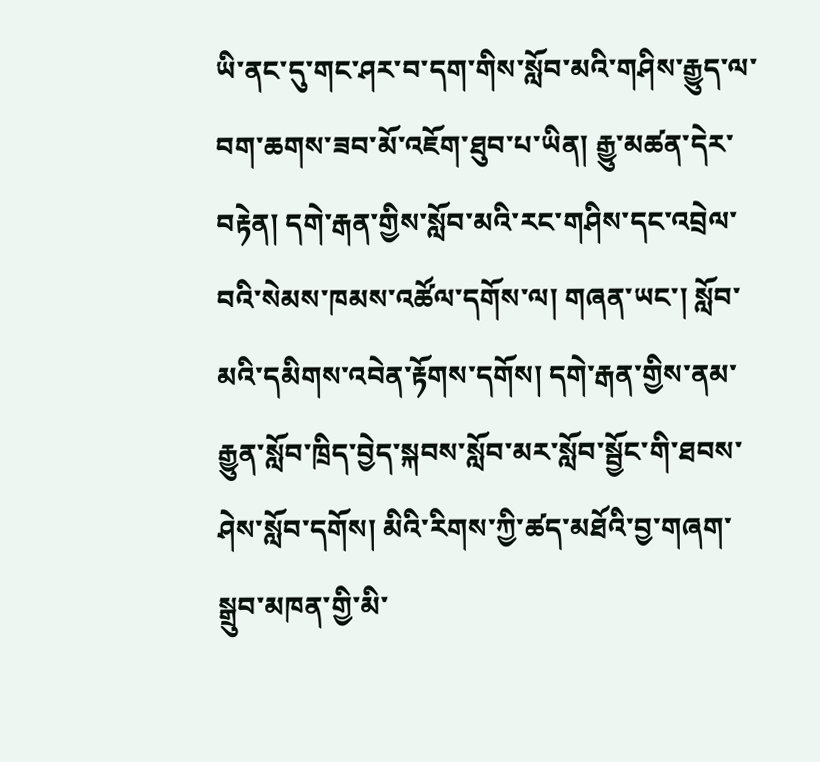ཡི་ནང་དུ་གང་ཤར་བ་དག་གིས་སློབ་མའི་གཤིས་རྒྱུད་ལ་བག་ཆགས་ཟབ་མོ་འཇོག་ཐུབ་པ་ཡིན། རྒྱུ་མཚན་དེར་བརྟེན། དགེ་རྒན་གྱིས་སློབ་མའི་རང་གཤིས་དང་འབྲེལ་བའི་སེམས་ཁམས་འཚོལ་དགོས་ལ། གཞན་ཡང་། སློབ་མའི་དམིགས་འབེན་རྟོགས་དགོས། དགེ་རྒན་གྱིས་ནམ་རྒྱུན་སློབ་ཁྲིད་བྱེད་སྐབས་སློབ་མར་སློབ་སྦྱོང་གི་ཐབས་ཤེས་སློབ་དགོས། མིའི་རིགས་ཀྱི་ཚད་མཐོའི་བྱ་གཞག་སྒྲུབ་མཁན་གྱི་མི་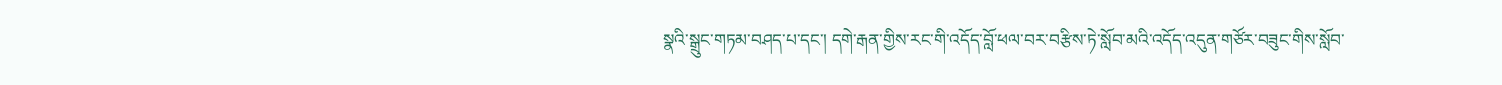སྣའི་སྒྲུང་གཏམ་བཤད་པ་དང་། དགེ་རྒན་གྱིས་རང་གི་འདོད་བློ་ཕལ་བར་བརྩིས་ཏེ་སློབ་མའི་འདོད་འདུན་གཙོར་བཟུང་གིས་སློབ་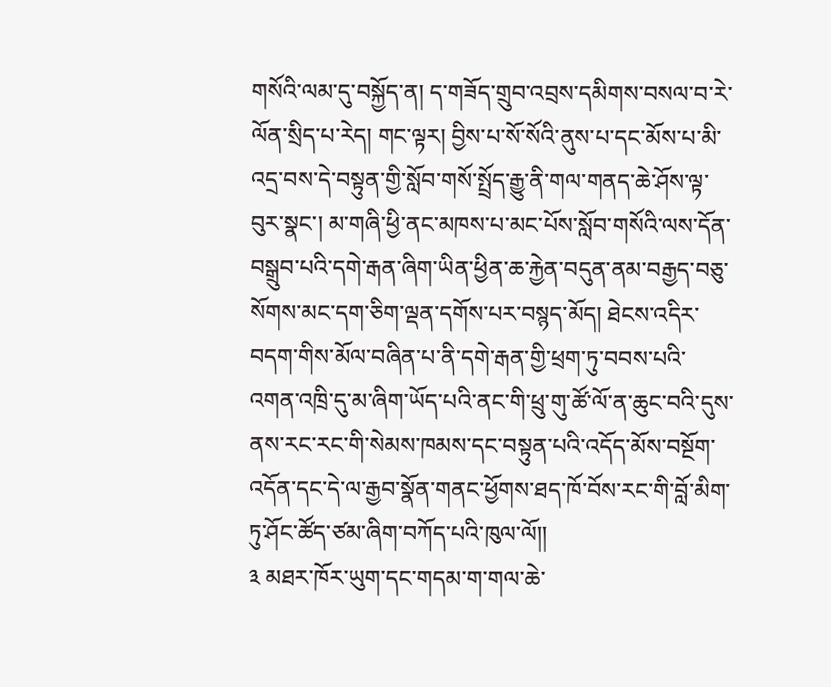གསོའི་ལམ་དུ་བསྐྱོད་ན། ད་གཟོད་གྲུབ་འབྲས་དམིགས་བསལ་བ་རེ་ལོན་སྲིད་པ་རེད། གང་ལྟར། བྱིས་པ་སོ་སོའི་ནུས་པ་དང་མོས་པ་མི་འདྲ་བས་དེ་བསྟུན་གྱི་སློབ་གསོ་སྤྲོད་རྒྱུ་ནི་གལ་གནད་ཆེ་ཤོས་ལྟ་བུར་སྣང་། མ་གཞི་ཕྱི་ནང་མཁས་པ་མང་པོས་སློབ་གསོའི་ལས་དོན་བསྒྲུབ་པའི་དགེ་རྒན་ཞིག་ཡིན་ཕྱིན་ཆ་རྐྱེན་བདུན་ནམ་བརྒྱད་བཅུ་སོགས་མང་དག་ཅིག་ལྡན་དགོས་པར་བསྙད་མོད། ཐེངས་འདིར་བདག་གིས་མོལ་བཞིན་པ་ནི་དགེ་རྒན་གྱི་ཕྲག་ཏུ་བབས་པའི་འགན་འཁྲི་དུ་མ་ཞིག་ཡོད་པའི་ནང་གི་ཕྲུ་གུ་ཚོ་ལོ་ན་ཆུང་བའི་དུས་ནས་རང་རང་གི་སེམས་ཁམས་དང་བསྟུན་པའི་འདོད་མོས་བསྔོག་འདོན་དང་དེ་ལ་རྒྱབ་སྣོན་གནང་ཕྱོགས་ཐད་ཁོ་བོས་རང་གི་བློ་མིག་ཏུ་ཤོང་ཚོད་ཙམ་ཞིག་བཀོད་པའི་ཁུལ་ལོ།།
༣ མཐར་ཁོར་ཡུག་དང་གདམ་ག་གལ་ཆེ་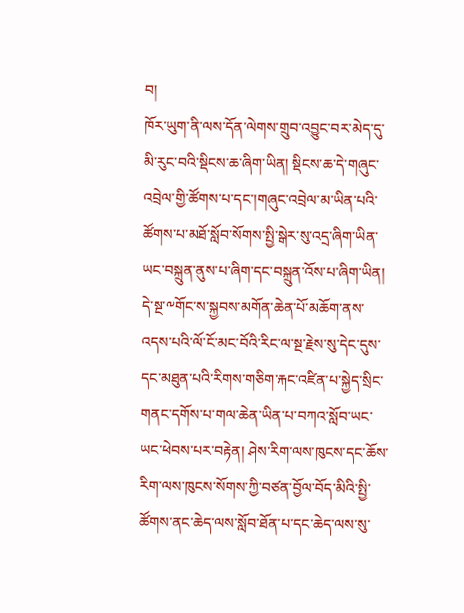བ།
ཁོར་ཡུག་ནི་ལས་དོན་ལེགས་གྲུབ་འབྱུང་བར་མེད་དུ་མི་རུང་བའི་སྡིངས་ཆ་ཞིག་ཡིན། སྡིངས་ཆ་དེ་གཞུང་འབྲེལ་གྱི་ཚོགས་པ་དང་།གཞུང་འབྲེལ་མ་ཡིན་པའི་ཚོགས་པ་མཐོ་སློབ་སོགས་སྤྱི་སྒེར་སུ་འདྲ་ཞིག་ཡིན་ཡང་བསྐྲུན་ནུས་པ་ཞིག་དང་བསྐྲུན་འོས་པ་ཞིག་ཡིན། དེ་སྔ་༸གོང་ས་སྐྱབས་མགོན་ཆེན་པོ་མཆོག་ནས་འདས་པའི་ལོ་ངོ་མང་བོའི་རིང་ལ་སྔ་རྗེས་སུ་དེང་དུས་དང་མཐུན་པའི་རིགས་གཅིག་རྐང་འཛིན་པ་སྐྱེད་སྲིང་གནང་དགོས་པ་གལ་ཆེན་ཡིན་པ་བཀའ་སློབ་ཡང་ཡང་ཕེབས་པར་བརྟེན། ཤེས་རིག་ལས་ཁུངས་དང་ཆོས་རིག་ལས་ཁུངས་སོགས་ཀྱི་བཙན་བྱོལ་བོད་མིའི་སྤྱི་ཚོགས་ནང་ཆེད་ལས་སློབ་ཐོན་པ་དང་ཆེད་ལས་སུ་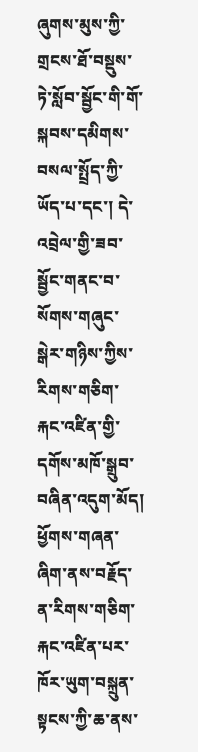ཞུགས་མུས་ཀྱི་གྲངས་ཐོ་བསྡུས་ཏེ་སློབ་སྦྱོང་གི་གོ་སྐབས་དམིགས་བསལ་སྤྲོད་ཀྱི་ཡོད་པ་དང་། དེ་འབྲེལ་གྱི་ཟབ་སྦྱོང་གནང་བ་སོགས་གཞུང་སྒེར་གཉིས་ཀྱིས་རིགས་གཅིག་རྐང་འཛིན་གྱི་དགོས་མཁོ་སྒྲུབ་བཞིན་འདུག་མོད། ཕྱོགས་གཞན་ཞིག་ནས་བརྗོད་ན་རིགས་གཅིག་རྐང་འཛིན་པར་ཁོར་ཡུག་བསྐྲུན་སྟངས་ཀྱི་ཆ་ནས་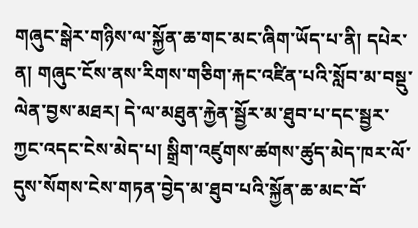གཞུང་སྒེར་གཉིས་ལ་སྐྱོན་ཆ་གང་མང་ཞིག་ཡོད་པ་ནི། དཔེར་ན། གཞུང་ངོས་ནས་རིགས་གཅིག་རྐང་འཛིན་པའི་སློབ་མ་བསྡུ་ལེན་བྱས་མཐར། དེ་ལ་མཐུན་རྐྱེན་སྦྱོར་མ་ཐུབ་པ་དང་སྦྱར་ཀྱང་འདང་ངེས་མེད་པ། སྒྲིག་འཛུགས་ཚགས་ཚུད་མེད་ཁར་ལོ་དུས་སོགས་ངེས་གཏན་བྱེད་མ་ཐུབ་པའི་སྐྱོན་ཆ་མང་བོ་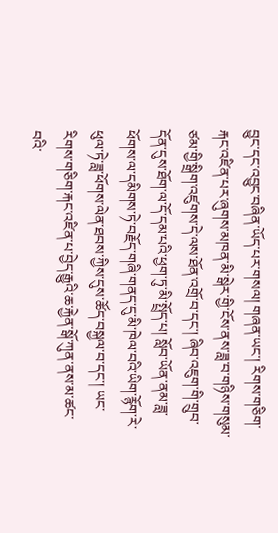བྱུང་དང་འབྱུང་བཞིན་ཡོད་པར་གསལ། གཞན་ཡང་། རིགས་གཅིག་རྐང་འཛིན་པར་ཞུགས་མཁན་མི་སྒེར་གྱི་ངོས་ནས་ཟླ་བ་གཉིས་གསུམ་ཙམ་གྱི་སྒྲིག་འཛུགས་དེ་ལས་ཐོན་འགྲོ་བ་དང་། ཞིབ་འཇུག་གི་གྲུབ་དོན་དུས་ཐོག་ལ་དོ་དམ་པའི་ཕྱག་ཏུ་མི་སྤྲོད་པ། སློབ་ཡོན་ནམ་ཟླ་ཕོགས་ལ་དམིགས་ཏེ་བརྗོད་གཞི་གནད་དུ་མི་ཁེལ་བའི་ཡིག་རྙོག་རེ་ཕུལ་ཏེ་ཟླ་ཕོགས་ལེན་ཐབས་ཀྱིས་དུས་ཚོད་བསྐྱལ་བ་དང་། ཡང་རིགས་གཅིག་རྐང་འཛིན་པ་བྱེད་རྒྱུའི་ཆ་རྐྱེན་སྒོ་ཀུན་ནས་མ་ཚང་བའི་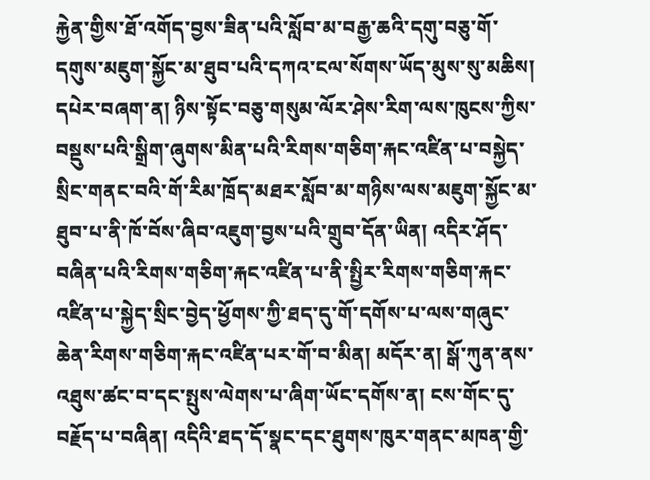རྐྱེན་གྱིས་ཐོ་འགོད་བྱས་ཟིན་པའི་སློབ་མ་བརྒྱ་ཆའི་དགུ་བཅུ་གོ་དགུས་མཇུག་སྐྱོང་མ་ཐུབ་པའི་དཀའ་ངལ་སོགས་ཡོད་མུས་སུ་མཆིས། དཔེར་བཞག་ན། ཉིས་སྟོང་བཅུ་གསུམ་ལོར་ཤེས་རིག་ལས་ཁུངས་ཀྱིས་བསྡུས་པའི་སྒྲིག་ཞུགས་མིན་པའི་རིགས་གཅིག་རྐང་འཛིན་པ་བསྐྱེད་སྲིང་གནང་བའི་གོ་རིམ་ཁྲོད་མཐར་སློབ་མ་གཉིས་ལས་མཇུག་སྐྱོང་མ་ཐུབ་པ་ནི་ཁོ་བོས་ཞིབ་འཇུག་བྱས་པའི་གྲུབ་དོན་ཡིན། འདིར་ཤོད་བཞིན་པའི་རིགས་གཅིག་རྐང་འཛིན་པ་ནི་སྤྱིར་རིགས་གཅིག་རྐང་འཛིན་པ་སྐྱེད་སྲིང་བྱེད་ཕྱོགས་ཀྱི་ཐད་དུ་གོ་དགོས་པ་ལས་གཞུང་ཆེན་རིགས་གཅིག་རྐང་འཛིན་པར་གོ་བ་མིན། མདོར་ན། སྒོ་ཀུན་ནས་འཐུས་ཚང་བ་དང་སྤུས་ལེགས་པ་ཞིག་ཡོང་དགོས་ན། ངས་གོང་དུ་བརྗོད་པ་བཞིན། འདིའི་ཐད་དོ་སྣང་དང་ཐུགས་ཁུར་གནང་མཁན་གྱི་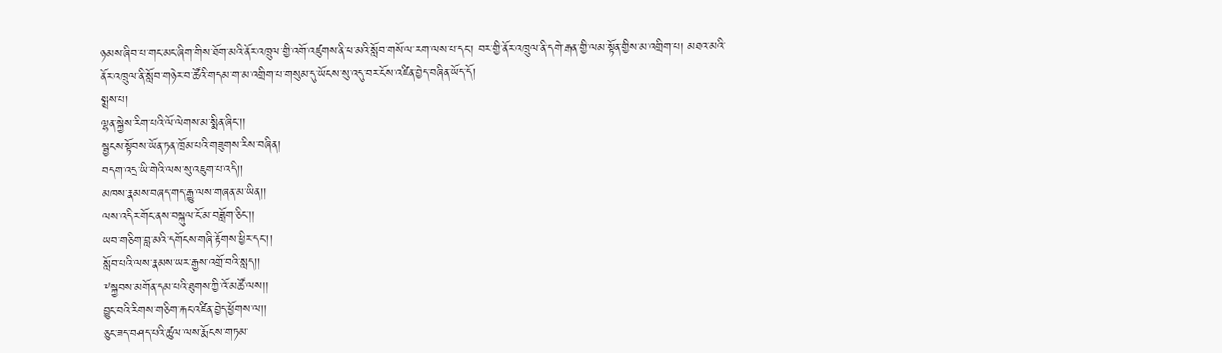ཉམས་ཞིབ་པ་གང་མང་ཞིག་གིས་ཐོག་མའི་ནོར་འཁྲུལ་གྱི་འགོ་འཛུགས་ནི་ཕ་མའི་སློབ་གསོ་ལ་རག་ལས་པ་དང་། བར་གྱི་ནོར་འཁྲུལ་ནི་དགེ་རྒན་གྱི་ལམ་སྟོན་གྱིས་མ་འགྲིག་པ། མཐའ་མའི་ནོར་འཁྲུལ་ནི་སློབ་གཉེར་བ་ཚོའི་གདམ་ག་མ་འགྲིག་པ་གསུམ་དུ་ཡོངས་སུ་འདུ་བར་ངོས་འཛིན་བྱེད་བཞིན་ཡོད་དོ།
སྨྲས་པ།
ལྷན་སྐྱེས་རིག་པའི་ལོ་ལེགས་མ་སྨིན་ཞིང་།།
སྦྱངས་སྟོབས་ཡོན་ཏན་ཁྲོམ་པའི་གཟུགས་རིས་བཞིན།
བདག་འདྲ་ཡི་གེའི་ལས་སུ་འཇུག་པ་འདི།།
མཁས་རྣམས་བཞད་གད་རྒྱུ་ལས་གཞན་མ་ཡིན།།
ལས་འདིར་གོང་ནས་བསྐུལ་ངོ་མ་བཟློག་ཅིང་།།
ཡབ་གཅིག་བླ་མའི་དགོངས་གཞི་རྟོགས་ཕྱིར་དང་།།
སློབ་པའི་ལས་རྣམས་ཡར་རྒྱས་འགྲོ་བའི་སླད།།
༸སྐྱབས་མགོན་དམ་པའི་ཐུགས་ཀྱི་འོ་མཚོ་ལས།།
བྱུང་བའི་རིགས་གཅིག་རྐང་འཛིན་བྱེད་ཕྱོགས་ལ།།
ཅུང་ཟད་བཤད་པའི་ཚུལ་ལས་རྨོངས་གཏམ་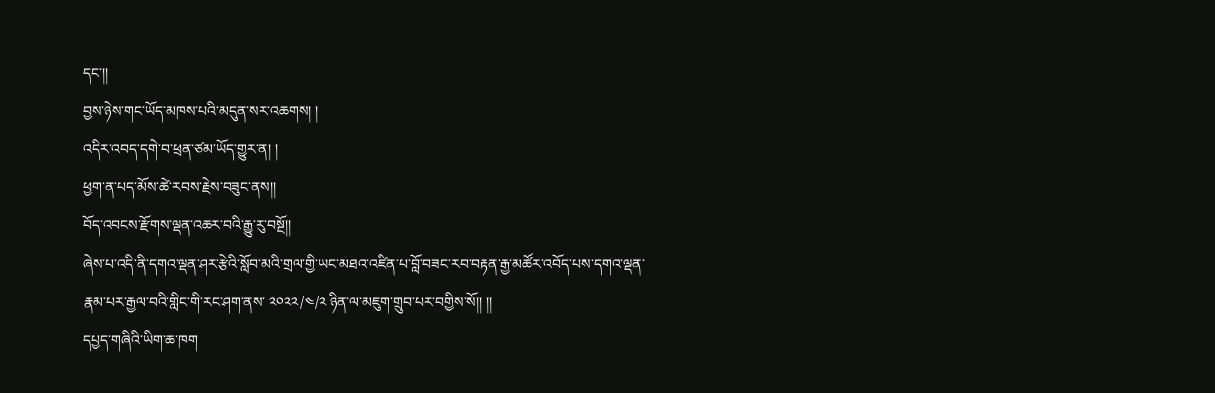དང་།།
བྱས་ཉེས་གང་ཡོད་མཁས་པའི་མདུན་སར་འཆགས། །
འདིར་འབད་དགེ་བ་ཕྲན་ཙམ་ཡོད་གྱུར་ན། །
ཕྱག་ན་པད་མོས་ཚེ་རབས་རྗེས་བཟུང་ནས།།
བོད་འབངས་རྫོགས་ལྡན་འཆར་བའི་རྒྱུ་རུ་བསྔོ།།
ཞེས་པ་འདི་ནི་དགའ་ལྡན་ཤར་རྩེའི་སློབ་མའི་གྲལ་གྱི་ཡང་མཐའ་འཛིན་པ་བློ་བཟང་རབ་བརྟན་རྒྱ་མཚོར་འབོད་པས་དགའ་ལྡན་རྣམ་པར་རྒྱལ་བའི་གླིང་གི་རང་ཤག་ནས་ ༢༠༢༢/༤/༢ ཉིན་ལ་མཇུག་གྲུབ་པར་བགྱིས་སོ།། །།
དཔྱད་གཞིའི་ཡིག་ཆ་ཁག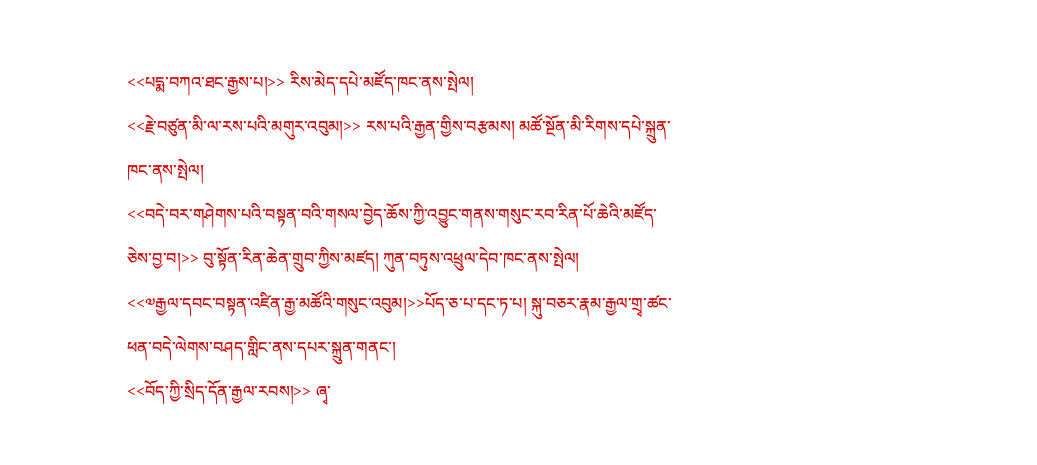<<པདྨ་བཀའ་ཐང་རྒྱས་པ།>> རིས་མེད་དཔེ་མཛོད་ཁང་ནས་སྤེལ།
<<རྗེ་བཙུན་མི་ལ་རས་པའི་མགུར་འབུམ།>> རས་པའི་རྒྱན་གྱིས་བརྩམས། མཚོ་སྔོན་མི་རིགས་དཔེ་སྐྲུན་ཁང་ནས་སྤེལ།
<<བདེ་བར་གཤེགས་པའི་བསྟན་བའི་གསལ་བྱེད་ཆོས་ཀྱི་འབྱུང་གནས་གསུང་རབ་རིན་པོ་ཆེའི་མཛོད་ཅེས་བྱ་བ།>> བུ་སྟོན་རིན་ཆེན་གྲུབ་ཀྱིས་མཛད། ཀུན་བཏུས་འཕྲུལ་དེབ་ཁང་ནས་སྤེལ།
<<༧རྒྱལ་དབང་བསྟན་འཛིན་རྒྱ་མཚོའི་གསུང་འབུམ།>>པོད་ཅ་པ་དང་ཏ་པ། སྐུ་བཅར་རྣམ་རྒྱལ་གྲྭ་ཚང་ཕན་བདེ་ལེགས་བཤད་གླིང་ནས་དཔར་སྐྲུན་གནང་།
<<བོད་ཀྱི་སྲིད་དོན་རྒྱལ་རབས།>> ཞྭ་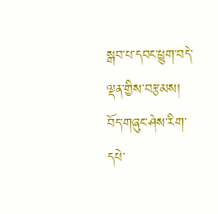སྒབ་པ་དབང་ཕྱུག་བདེ་ལྡན་གྱིས་བརྩམས། བོད་གཞུང་ཤེས་རིག་དཔེ་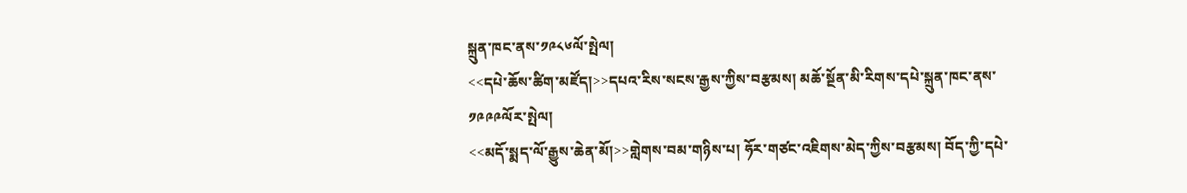སྐྲུན་ཁང་ནས་༡༩༨༦ལོ་སྤེལ།
<<དཔེ་ཆོས་ཚིག་མཛོད།>>དཔའ་རིས་སངས་རྒྱས་ཀྱིས་བརྩམས། མཆོ་སྔོན་མི་རིགས་དཔེ་སྐྲུན་ཁང་ནས་༡༩༩༩ལོར་སྤེལ།
<<མདོ་སྨད་ལོ་རྒྱུས་ཆེན་མོ།>>གླེགས་བམ་གཉིས་པ། ཧོར་གཙང་འཇིགས་མེད་ཀྱིས་བརྩམས། བོད་ཀྱི་དཔེ་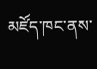མཛོད་ཁང་ནས་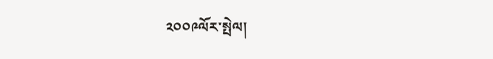༢༠༠༩ལོར་སྤེལ།